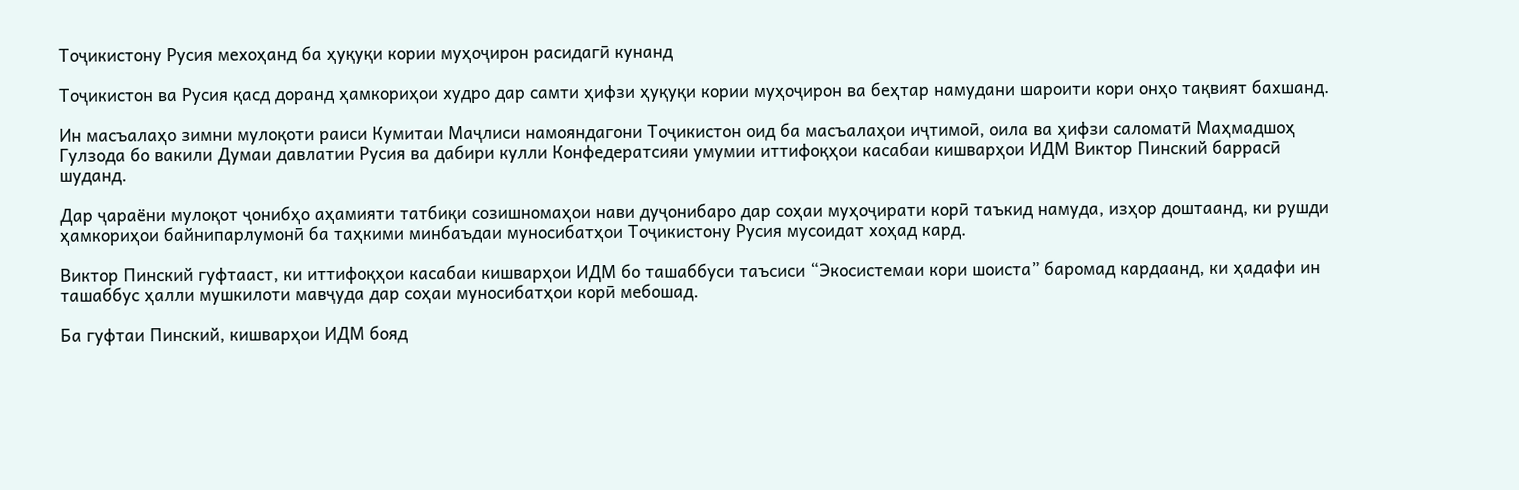Тоҷикистону Русия мехоҳанд ба ҳуқуқи кории муҳоҷирон расидагӣ кунанд

Тоҷикистон ва Русия қасд доранд ҳамкориҳои худро дар самти ҳифзи ҳуқуқи кории муҳоҷирон ва беҳтар намудани шароити кори онҳо тақвият бахшанд.

Ин масъалаҳо зимни мулоқоти раиси Кумитаи Маҷлиси намояндагони Тоҷикистон оид ба масъалаҳои иҷтимоӣ, оила ва ҳифзи саломатӣ Маҳмадшоҳ Гулзода бо вакили Думаи давлатии Русия ва дабири кулли Конфедератсияи умумии иттифоқҳои касабаи кишварҳои ИДМ Виктор Пинский баррасӣ шуданд.

Дар ҷараёни мулоқот ҷонибҳо аҳамияти татбиқи созишномаҳои нави дуҷонибаро дар соҳаи муҳоҷирати корӣ таъкид намуда, изҳор доштаанд, ки рушди ҳамкориҳои байнипарлумонӣ ба таҳкими минбаъдаи муносибатҳои Тоҷикистону Русия мусоидат хоҳад кард.

Виктор Пинский гуфтааст, ки иттифоқҳои касабаи кишварҳои ИДМ бо ташаббуси таъсиси “Экосистемаи кори шоиста” баромад кардаанд, ки ҳадафи ин ташаббус ҳалли мушкилоти мавҷуда дар соҳаи муносибатҳои корӣ мебошад.

Ба гуфтаи Пинский, кишварҳои ИДМ бояд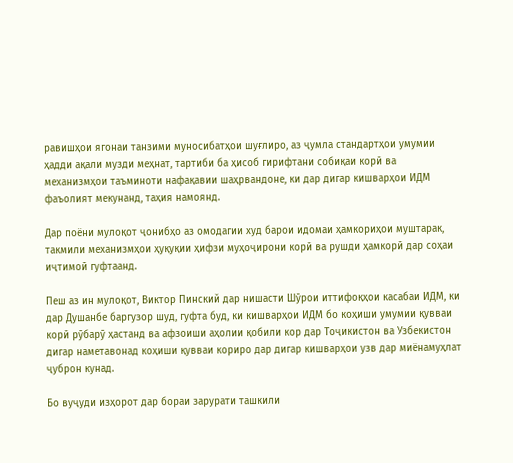равишҳои ягонаи танзими муносибатҳои шуғлиро, аз ҷумла стандартҳои умумии ҳадди ақали музди меҳнат, тартиби ба ҳисоб гирифтани собиқаи корӣ ва механизмҳои таъминоти нафақавии шаҳрвандоне, ки дар дигар кишварҳои ИДМ фаъолият мекунанд, таҳия намоянд.

Дар поёни мулоқот ҷонибҳо аз омодагии худ барои идомаи ҳамкориҳои муштарак, такмили механизмҳои ҳуқуқии ҳифзи муҳоҷирони корӣ ва рушди ҳамкорӣ дар соҳаи иҷтимоӣ гуфтаанд.

Пеш аз ин мулоқот, Виктор Пинский дар нишасти Шӯрои иттифоқҳои касабаи ИДМ, ки дар Душанбе баргузор шуд, гуфта буд, ки кишварҳои ИДМ бо коҳиши умумии қувваи корӣ рӯбарӯ ҳастанд ва афзоиши аҳолии қобили кор дар Тоҷикистон ва Узбекистон дигар наметавонад коҳиши қувваи кориро дар дигар кишварҳои узв дар миёнамуҳлат ҷуброн кунад.

Бо вуҷуди изҳорот дар бораи зарурати ташкили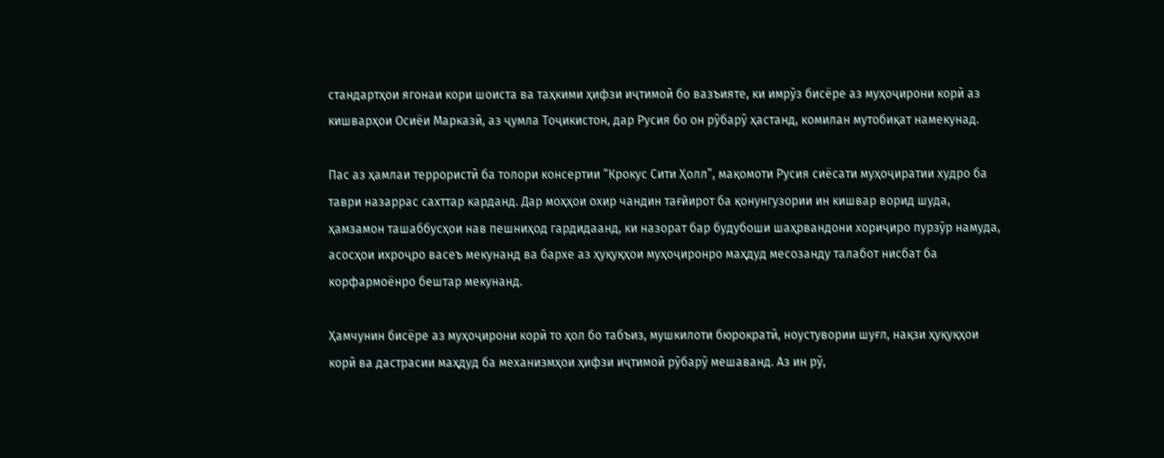стандартҳои ягонаи кори шоиста ва таҳкими ҳифзи иҷтимоӣ бо вазъияте, ки имрӯз бисёре аз муҳоҷирони корӣ аз кишварҳои Осиёи Марказӣ, аз ҷумла Тоҷикистон, дар Русия бо он рӯбарӯ ҳастанд, комилан мутобиқат намекунад.

Пас аз ҳамлаи террористӣ ба толори консертии “Крокус Сити Ҳолл”, мақомоти Русия сиёсати муҳоҷиратии худро ба таври назаррас сахттар карданд. Дар моҳҳои охир чандин тағйирот ба қонунгузории ин кишвар ворид шуда, ҳамзамон ташаббусҳои нав пешниҳод гардидаанд, ки назорат бар будубоши шаҳрвандони хориҷиро пурзӯр намуда, асосҳои ихроҷро васеъ мекунанд ва бархе аз ҳуқуқҳои муҳоҷиронро маҳдуд месозанду талабот нисбат ба корфармоёнро бештар мекунанд.

Ҳамчунин бисёре аз муҳоҷирони корӣ то ҳол бо табъиз, мушкилоти бюрократӣ, ноустувории шуғл, нақзи ҳуқуқҳои корӣ ва дастрасии маҳдуд ба механизмҳои ҳифзи иҷтимоӣ рӯбарӯ мешаванд. Аз ин рӯ,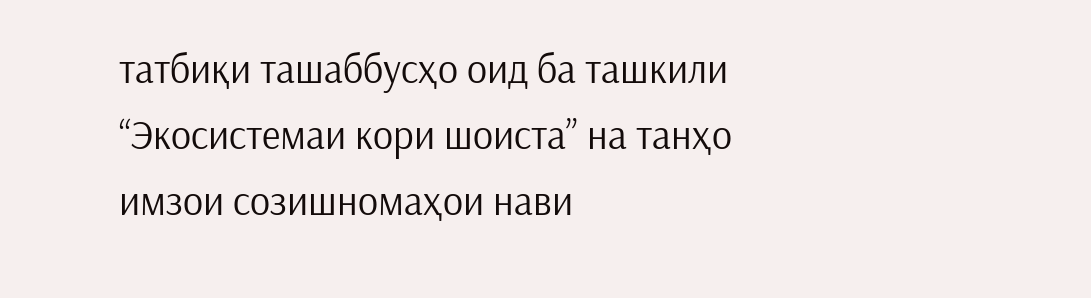татбиқи ташаббусҳо оид ба ташкили “Экосистемаи кори шоиста” на танҳо имзои созишномаҳои нави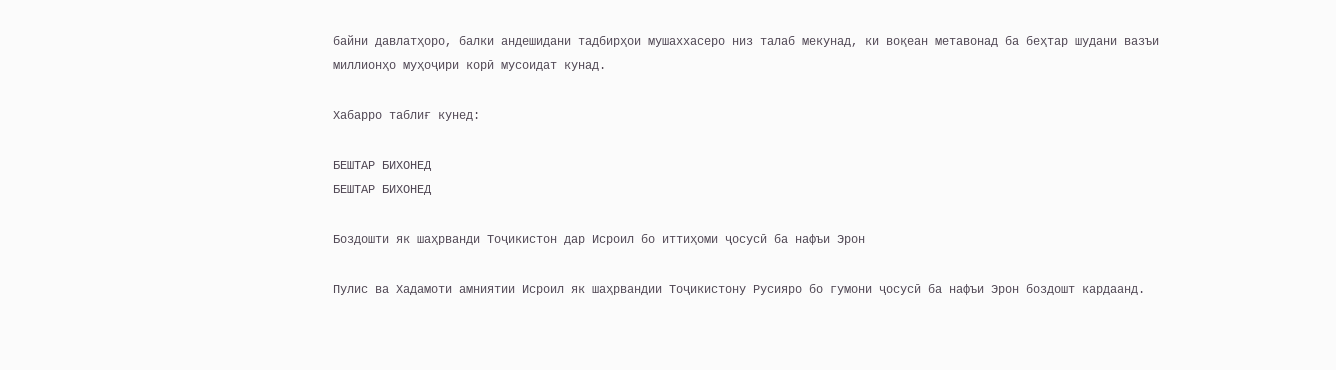байни давлатҳоро, балки андешидани тадбирҳои мушаххасеро низ талаб мекунад, ки воқеан метавонад ба беҳтар шудани вазъи миллионҳо муҳоҷири корӣ мусоидат кунад.

Хабарро таблиғ кунед:

БЕШТАР БИХОНЕД
БЕШТАР БИХОНЕД

Боздошти як шаҳрванди Тоҷикистон дар Исроил бо иттиҳоми ҷосусӣ ба нафъи Эрон

Пулис ва Хадамоти амниятии Исроил як шаҳрвандии Тоҷикистону Русияро бо гумони ҷосусӣ ба нафъи Эрон боздошт кардаанд.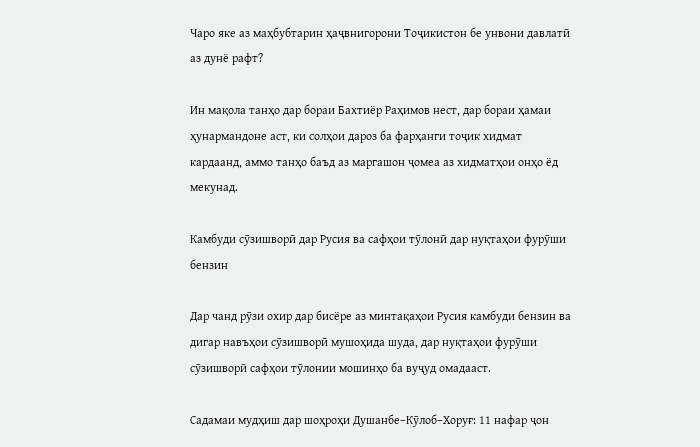Чаро яке аз маҳбубтарин ҳаҷвнигорони Тоҷикистон бе унвони давлатӣ аз дунё рафт?

Ин мақола танҳо дар бораи Бахтиёр Раҳимов нест, дар бораи ҳамаи ҳунармандоне аст, ки солҳои дароз ба фарҳанги тоҷик хидмат кардаанд, аммо танҳо баъд аз маргашон ҷомеа аз хидматҳои онҳо ёд мекунад.

Камбуди сӯзишворӣ дар Русия ва сафҳои тӯлонӣ дар нуқтаҳои фурӯши бензин

Дар чанд рӯзи охир дар бисёре аз минтақаҳои Русия камбуди бензин ва дигар навъҳои сӯзишворӣ мушоҳида шуда, дар нуқтаҳои фурӯши сӯзишворӣ сафҳои тӯлонии мошинҳо ба вуҷуд омадааст.

Садамаи мудҳиш дар шоҳроҳи Душанбе–Кӯлоб–Хоруғ: 11 нафар ҷон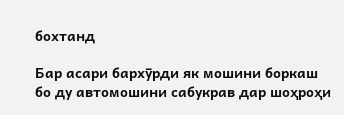бохтанд

Бар асари бархӯрди як мошини боркаш бо ду автомошини сабукрав дар шоҳроҳи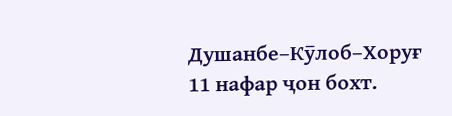Душанбе–Кӯлоб–Хоруғ 11 нафар ҷон бохт.